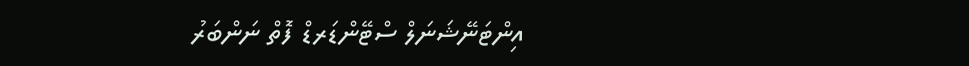އިންޓަނޭޝަނަލް ސްޓޭންޑަރޑް ފޮތް ނަންބަރު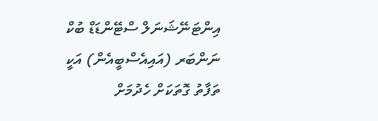އިންޓަނޭޝަނަލް ސްޓޭންޑަޑް ބުކް ނަންބަރ (އައިއެސްބީއެން) އަކީ ތަފާތު ގޮތަކަށް ހެދުމަށް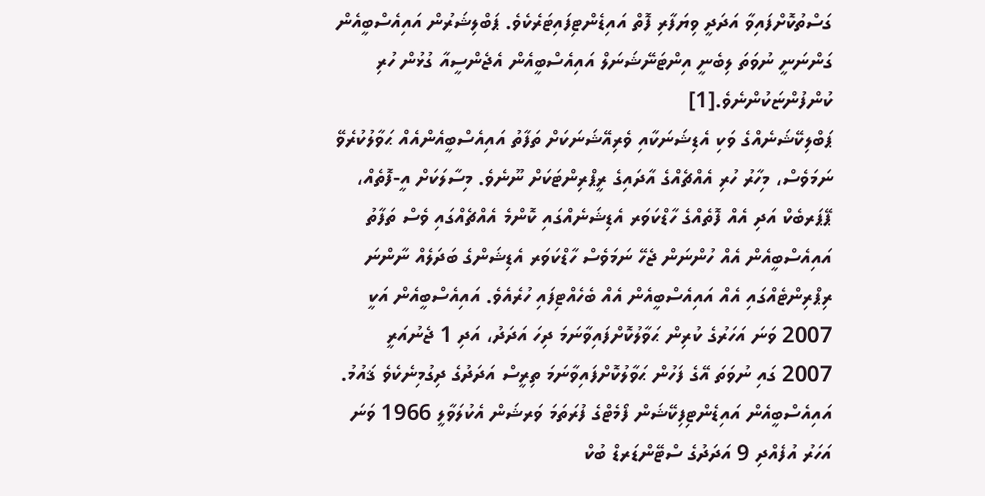ގަސްތުކޮށްފައިވާ އަދަދީ ވިޔަފާރި ފޮތް އައިޑެންޓިފައިޓަރެކެވެ. ޕަބްލިޝަރުން އައިއެސްބީއެން ގަންނަނީ ނުވަތަ ލިބެނީ އިންޓަނޭޝަނަލް އައިއެސްބީއެން އެޖެންސީއާ ގުޅުން ހުރި ކުންފުންޏަކުންނެވެ.[1]
ޕަބްލިކޭޝަނެއްގެ ވަކި އެޑިޝަނަކާއި ވެރިއޭޝަނަކަށް ތަފާތު އައިއެސްބީއެންއެއް ޙަވާލުކުރެވޭ ނަމަވެސް، މިހާރު ހުރި އެއްޗެއްގެ އާދައިގެ ރީޕްރިންޓަކަށް ނޫނެވެ. މިސާލަކަށް އީ-ފޮތެއް، ޕޭޕަރބެކް އަދި އެއް ފޮތެއްގެ ހާޑްކަވަރ އެޑިޝަނެއްގައި ކޮންމެ އެއްޗެއްގައި ވެސް ތަފާތު އައިއެސްބީއެން އެއް ހުންނަން ޖެހޭ ނަމަވެސް ހާޑްކަވަރ އެޑިޝަންގެ ބަދަލެއް ނާންނަ ރިޕްރިންޓެއްގައި އެއް އައިއެސްބީއެން އެއް ބެހެއްޓިފައި ހުރެއެވެ. އައިއެސްބީއެން އަކީ 2007 ވަނަ އަހަރުގެ ކުރިން ޙަވާލުކޮށްފައިވާނަމަ ދިހަ އަދަދު، އަދި 1 ޖެނުއަރީ 2007 ގައި ނުވަތަ އޭގެ ފަހުން ޙަވާލުކޮށްފައިވާނަމަ ތިރީސް އަދަދުގެ ދިގުމިނެކެވެ ޤައުމު.
އައިއެސްބީއެން އައިޑެންޓިފިކޭޝަން ފޯމެޓްގެ ފުރަތަމަ ވަރޝަން އެކުލަވާލީ 1966 ވަނަ އަހަރު އުފެއްދި 9 އަދަދުގެ ސްޓޭންޑަރޑް ބުކް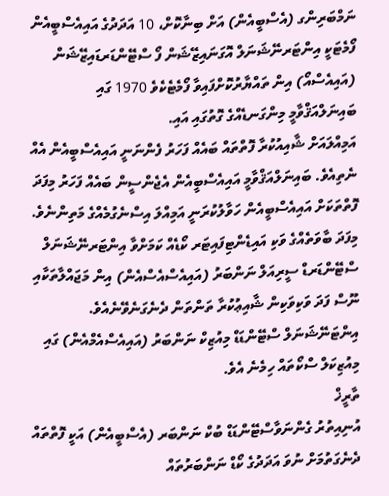ނަމްބަރިންގ (އެސްބީއެން) އަށް ބިނާކޮށް، 10 އަދަދުގެ އައިއެސްބީއެން ފޯމެޓަކީ އިންޓަރނޭޝަނަލް އޮގަނައިޒޭޝަން ފޯ ސްޓޭންޑަރޑައިޒޭޝަން (އައިއެސްއޯ) އިން ތައްޔާރުކޮށްފައިވާ ފޯމެޓެކެވެ 1970 ގައި ބައިނަލްއަޤްވާމީ މިންގަނޑެއްގެ ގޮތުގައި އައި.
އަމިއްލައަށް ޝާއިއުކުރާ ފޮތްތައް ބައެއް ފަހަރު ފެންނަނީ އައިއެސްބީއެން އެއް ނެތިއެވެ. ބައިނަލްއަޤްވާމީ އައިއެސްބީއެން އެޖެންސީން ބައެއް ފަހަރު މިފަދަ ފޮތްތަކަށް އައިއެސްބީއެން ހަވާލުކުރަނީ އަމިއްލަ އިސްނެގުމެއްގެ މަތިންނެވެ.
މިފަދަ ބާވަތެއްގެ ވަކި އައިޑެންޓިފައިޓަރ ކޯޑެއް ކަމަށްވާ އިންޓަރނޭޝަނަލް ސްޓޭންޑަރޑް ސީރިއަލް ނަންބަރު (އައިއެސްއެސްއެން) އިން މަޖައްލާތަކާއި ނޫސް ފަދަ ވަކިވަކިން ޝާއިޢުކުރާ ތަންތަން ދެނެގަނެވޭނެއެވެ. އިންޓަނޭޝަނަލް ސްޓޭންޑަޑް މިއުޒިކް ނަންބަރު (އައިއެސްއެމްއެން) ގައި މިއުޒިކަލް ސްކޯތައް ހިމެނެ އެވެ.
ތާރީޚް
އުނިއިތުރު ގެންނަވާސްޓޭންޑަޑް ބުކް ނަންބަރ (އެސްބީއެން) އަކީ ފޮތްތައް ދެނެގަތުމަށް ނުވަ އަދަދުގެ ކޯޑް ނަންބަރުތައް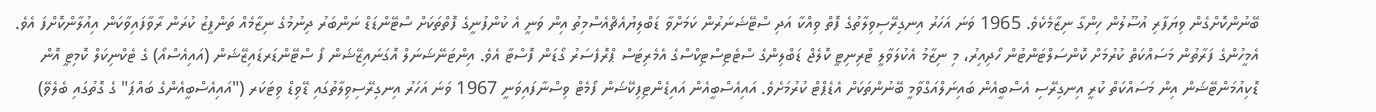ބޭނުންކޮށްގެން ވިޔަފާރި އުސޫލުން ހިންގާ ނިޒާމެކެވެ. 1965 ވަނަ އަހަރު އިނގިރޭސިވިލާތުގެ ފޮތް ވިއްކާ އަދި ސްޓޭޝަނަރުން ކަމަށްވާ ޑަބްލިޔުއެޗްއެސްމިތު އިން ވަނީ އެ ކުންފުނީގެ ފޮތްތަކަށް ސްޓޭންޑަޑް ނަންބަރު ދިނުމުގެ ނިޒާމެއް ތަންފީޒު ކުރަން ރާވާފައިވާކަން އިއުލާންކޮށްފަ އެވެ. އެމީހުންގެ ފަރާތުން މަސައްކަތް ކުރުމަށް ކޮންސަލްޓަންޓުން ހޯދިއިރު، މި ނިޒާމު އެކުލަވާލީ ޓްރިނިޓީ ކޮލެޖް ޑަބްލިންގެ ސްޓެޓިސްޓިކްސްގެ އެމެރިޓަސް ޕްރޮފެސަރު ގޯޑަން ފޮސްޓާ އެވެ. އިންޓަނޭޝަނަލް އޮގަނައިޒޭޝަން ފޯ ސްޓޭންޑަރޑައިޒޭޝަން (އައިއެސްއޯ) ގެ ޓެކްނިކަލް ކޮމިޓީ އޮން ޑޮކިއުމަންޓޭޝަން އިން މަސައްކަތް ކުރީ އިނގިރޭސި އެސްބީއެން ބައިނަލްއަގްވާމީ ބޭނުންތަކަށް އެޑެޕްޓް ކުރުމަށެވެ. އައިއެސްބީއެން އައިޑެންޓިފިކޭޝަން ފޯމެޓް ވިސްނާފައިވަނީ 1967 ވަނަ އަހަރު އިނގިރޭސިވިލާތުގައި ޑޭވިޑް ވިޓަކަރ ("އައިއެސްބީއެންގެ ބައްޕަ" ގެ ގޮތުގައި ބެލެވޭ)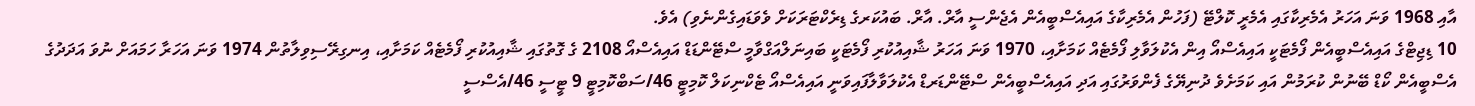އާއި 1968 ވަނަ އަހަރު އެމެރިކާގައި އެމެރީ ކޮލްޓޭ (ފަހުން އެމެރިކާގެ އައިއެސްބީއެން އެޖެންސީ އާރް. އާރް. ބައުކަރގެ ޑިރެކްޓަރަކަށް ވެވަޑައިގެންނެވި) އެވެ.
10 ޑިޖިޓްގެ އައިއެސްބީއެން ފޯމެޓަކީ އައިއެސްއޯ އިން އެކުލަވާލި ފޯމެޓެއް ކަމަށާއި، 1970 ވަނަ އަހަރު ޝާއިއުކުރި ފޯމެޓަކީ ބައިނަލްއަގްވާމީ ސްޓޭންޑަޑް އައިއެސްއޯ 2108 ގެ ގޮތުގައި ޝާއިއުކުރި ފޯމެޓެއް ކަމަށާއި، އިނގިރޭސިވިލާތުން 1974 ވަނަ އަހަރާ ހަމައަށް ނުވަ އަދަދުގެ އެސްބީއެން ކޯޑް ބޭނުން ކުރަމުން އައި ކަމަށެވެ ދުނިޔޭގެ ފެންވަރުގައި އަދި އައިއެސްބީއެން ސްޓޭންޑަރޑް އެކުލަވާލާފައިވަނީ އައިއެސްއޯ ޓެކްނިކަލް ކޮމިޓީ 46/ސަބްކޮމިޓީ 9 ޓީސީ 46/އެސްސީ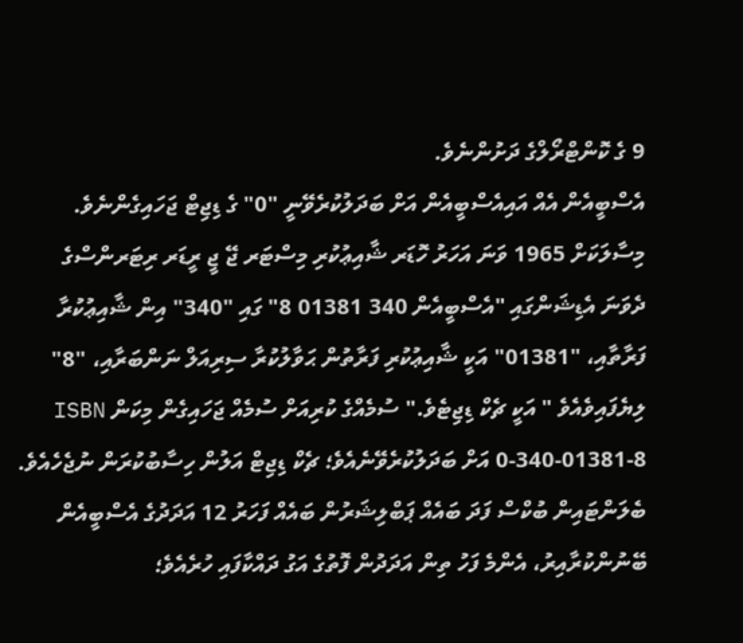9 ގެ ކޮންޓްރޯލްގެ ދަށުންނެވެ.
އެސްބީއެން އެއް އައިއެސްބީއެން އަށް ބަދަލުކުރެވޭނީ "0" ގެ ޑިޖިޓް ޖަހައިގެންނެވެ. މިސާލަކަށް 1965 ވަނަ އަހަރު ހޮޑަރ ޝާއިޢުކުރި މިސްޓަރ ޖޭ ޖީ ރީޑަރ ރިޓަރންސްގެ ދެވަނަ އެޑިޝަންގައި "އެސްބީއެން 340 01381 8" ގައި "340" އިން ޝާއިޢުކުރާ ފަރާތާއި، "01381" އަކީ ޝާއިޢުކުރި ފަރާތުން ޙަވާލުކުރާ ސިރިއަލް ނަންބަރާއި، "8" ލިޔެފައިވެއެވެ " އަކީ ޗެކް ޑިޖިޓެވެ." ސުމެއްގެ ކުރިއަށް ސުމެއް ޖަހައިގެން މިކަން ISBN 0-340-01381-8 އަށް ބަދަލުކުރެވޭނެއެވެ؛ ޗެކް ޑިޖިޓް އަލުން ހިސާބުކުރަން ނުޖެހެއެވެ. ބެލަންޓައިން ބުކްސް ފަދަ ބައެއް ޕަބްލިޝަރުން ބައެއް ފަހަރު 12 އަދަދުގެ އެސްބީއެން ބޭނުންކުރާއިރު، އެންމެ ފަހު ތިން އަދަދުން ފޮތުގެ އަގު ދައްކާފައި ހުރެއެވެ؛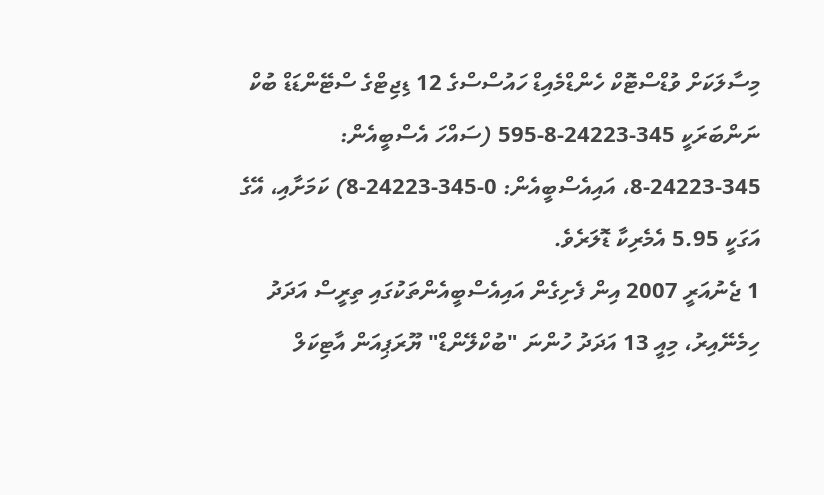މިސާލަކަށް ވުޑްސްޓޮކް ހެންޑްމެއިޑް ހައުސްސްގެ 12 ޑިޖިޓްގެ ސްޓޭންޑަޑް ބުކް ނަންބަރަކީ 345-24223-8-595 (ސައްހަ އެސްބީއެން: 345-24223-8، އައިއެސްބީއެން: 0-345-24223-8) ކަމަށާއި، އޭގެ އަގަކީ 5.95 އެމެރިކާ ޑޮލަރެވެ.
1 ޖެނުއަރީ 2007 އިން ފެށިގެން އައިއެސްބީއެންތަކުގައި ތިރީސް އަދަދު ހިމެނޭއިރު، މިއީ 13 އަދަދު ހުންނަ "ބުކްލޭންޑް" ޔޫރަޕިއަން އާޓިކަލް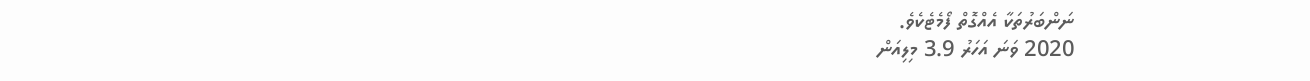ނަންބަރުތަކާ އެއްގޮތް ފޯމެޓެކެވެ.
2020 ވަނަ އަހަރު 3.9 މިލިއަން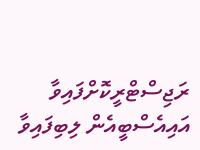ރަޖިސްޓްރީކޮށްފައިވާ އައިއެސްބީއެން ލިބިފައިވާ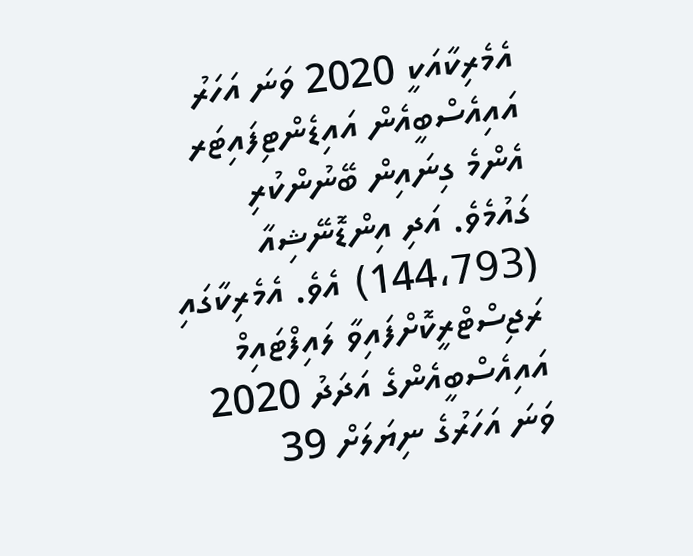އެމެރިކާއަކީ 2020 ވަނަ އަހަރު އައިއެސްބީއެން އައިޑެންޓިފައިޓަރ އެންމެ ގިނައިން ބޭނުންކުރި ގައުމެވެ. އަދި އިންޑޮނޭޝިއާ (144،793) އެވެ. އެމެރިކާގައި ރަޖިސްޓްރީކޮށްފައިވާ ލައިފްޓައިމް އައިއެސްބީއެންގެ އަދަދު 2020 ވަނަ އަހަރުގެ ނިޔަލަށް 39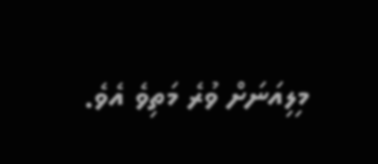މިލިއަނަށް ވުރެ މަތިވެ އެވެ.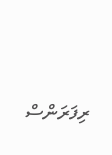ރިފަރަންސް